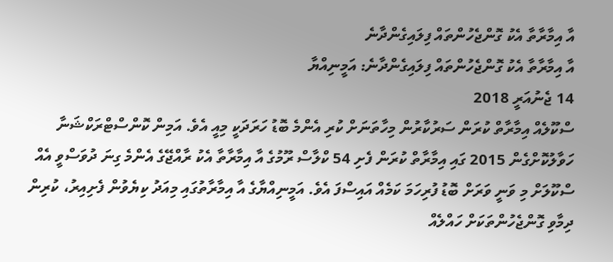އާ އިމާރާތާ އެކު ގޮންޖެހުންތައް ފިލައިގެންދާނެ
އާ އިމާރާތާ އެކު ގޮންޖެހުންތައް ފިލައިގެންދާނެ: އަމީނިއްޔާ
14 ޖެނުއަރީ 2018
ސްކޫލެއް އިމާރާތް ކުރަން ސަރުކާރުން މިހާތަނަށް ކުރި އެންމެ ބޮޑު ހަރަދަކީ މިއީ އެވެ. އަމިން ކޮންސްޓްރަކްޝަނާ ހަވާލުކޮށްގެން 2015 ގައި އިމާރާތް ކުރަން ފެށި 54 ކްލާސް ރޫމުގެ އާ އިމާރާތާ އެކު ރާއްޖޭގެ އެންމެ ގިނަ ދުވަސްވީ އެއް ސްކޫލަށް މި ވަނީ ވަރަށް ބޮޑު ފުރިހަމަ ކަމެއް އައިސްފަ އެވެ. އަމީނިއްޔާގެ އާ އިމާރާތުގައި މިއަދު ކިޔެވުން ފެށިއިރު، ކުރިން ދިމާވި ގޮންޖެހުންތަކަށް ހައްލެއް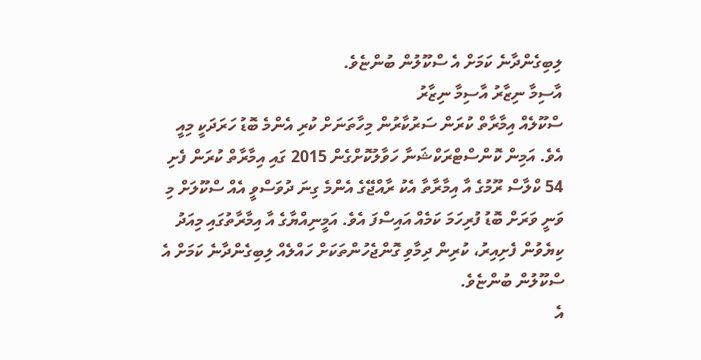ލިބިގެންދާނެ ކަމަށް އެ ސްކޫލުން ބުންޏެވެ.
އާސިމާ ނިޒާރު އާސިމާ ނިޒާރު
ސްކޫލެއް އިމާރާތް ކުރަން ސަރުކާރުން މިހާތަނަށް ކުރި އެންމެ ބޮޑު ހަރަދަކީ މިއީ އެވެ. އަމިން ކޮންސްޓްރަކްޝަނާ ހަވާލުކޮށްގެން 2015 ގައި އިމާރާތް ކުރަން ފެށި 54 ކްލާސް ރޫމުގެ އާ އިމާރާތާ އެކު ރާއްޖޭގެ އެންމެ ގިނަ ދުވަސްވީ އެއް ސްކޫލަށް މި ވަނީ ވަރަށް ބޮޑު ފުރިހަމަ ކަމެއް އައިސްފަ އެވެ. އަމީނިއްޔާގެ އާ އިމާރާތުގައި މިއަދު ކިޔެވުން ފެށިއިރު، ކުރިން ދިމާވި ގޮންޖެހުންތަކަށް ހައްލެއް ލިބިގެންދާނެ ކަމަށް އެ ސްކޫލުން ބުންޏެވެ.
އެ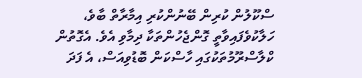ސްކޫލުން ކުރިން ބޭނުންކުރި އިމާރާތް ބާވެ، ހަލާކުވެފައިވާތީ ގޮންޖެހުންތަކާ ދިމާވި އެވެ. އެގޮތުން ކްލާސްރޫމުތަކުގައި ހާސްކަން ބޮޑުވިއަސް، އެ ފަދަ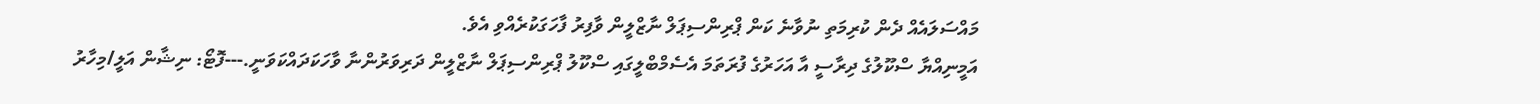މައްސަލައެއް ދެން ކުރިމަތި ނުވާނެ ކަން ޕްރިންސިޕަލް ނާޒްލީން ވާފިރު ފާހަގަކުރެއްވި އެވެ.
އަމީނިއްޔާ ސްކޫލުގެ ދިރާސީ އާ އަހަރުގެ ފުރަތަމަ އެސެމްބްލީގައި ސްކޫލު ޕްރިންސިޕަލް ނާޒްލީން ދަރިވަރުންނާ ވާހަކަދައްކަވަނީ.---ފޮޓޯ: ނިޝާން އަލީ/މިހާރު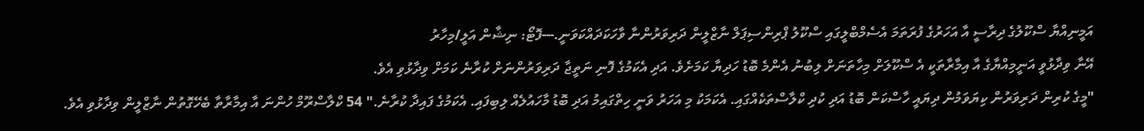އަމީނިއްޔާ ސްކޫލުގެ ދިރާސީ އާ އަހަރުގެ ފުރަތަމަ އެސެމްބްލީގައި ސްކޫލު ޕްރިންސިޕަލް ނާޒްލީން ދަރިވަރުންނާ ވާހަކަދައްކަވަނީ.---ފޮޓޯ: ނިޝާން އަލީ/މިހާރު
އޭނާ ވިދާޅުވީ އަނީމިއްޔާގެ އާ އިމާރާތަކީ އެ ސްކޫލަށް މިހާތަނަށް ލިބުނު އެންމެ ބޮޑު ހަދިޔާ ކަމަށެވެ. އަދި އެކަމުގެ ފޮނި ނަތީޖާ ދަރިވަރުންނަށް ކުރާނެ ކަމަށް ވިދާޅުވި އެވެ.
"މީގެ ކުރިން ދަރިވަރުން ކިޔަވަމުން ދިޔައީ ހާސްކަން ބޮޑު އަދި ކުދި ކްލާސްތަކެއްގައި. އެކަމަކު މި އަހަރު ވަނީ ހިތްގައިމު އަދި ބޮޑު މާހައުލެއް ލިބިފައި. އެކަމުގެ ފައިދާ ކުރާނެ." 54 ކްލާސްރޫމް ހުންނަ އާ އިމާރާތާ ބެހޭގޮތުން ނާޒްލީން ވިދާޅުވި އެވެ.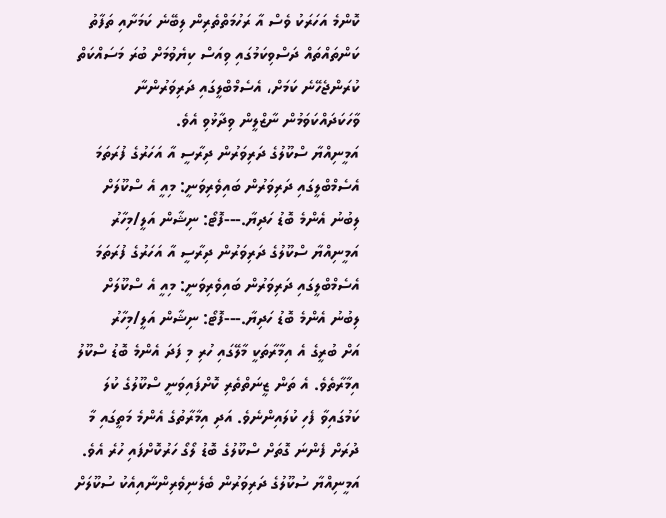ކޮންމެ އަހަރަކު ވެސް އާ ރަހުމަތްތެރިން ލިބޭނެ ކަމަށާއި ތަފާތު ކަންތައްތައް ދަސްވިކަމުގައި ވިއަސް ކިޔެވުމަށް ބުރަ މަސައްކަތް ކުރަންޖެހޭނެ ކަމަށް، އެސެމްބްލީގައި ދަރިވަރުންނާ ވާހަކަދައްކަވަމުން ނާޒްލީން ވިދާޅުވި އެވެ.
އަމީނިއްޔާ ސްކޫލުގެ ދަރިވަރުން ދިރާސީ އާ އަހަރުގެ ފުރަތަމަ އެސެމްބްލީގައި ދަރިވަރުން ބައިވެރިވަނީ: މިއީ އެ ސްކޫލަށް ލިބުނު އެންމެ ބޮޑު ހަދިޔާ.---ފޮޓޯ: ނިޝާން އަލީ/މިހާރު
އަމީނިއްޔާ ސްކޫލުގެ ދަރިވަރުން ދިރާސީ އާ އަހަރުގެ ފުރަތަމަ އެސެމްބްލީގައި ދަރިވަރުން ބައިވެރިވަނީ: މިއީ އެ ސްކޫލަށް ލިބުނު އެންމެ ބޮޑު ހަދިޔާ.---ފޮޓޯ: ނިޝާން އަލީ/މިހާރު
އަށް ބުރީގެ އެ އިމާރާތަކީ މާލޭގައި ހުރި މި ފަދަ އެންމެ ބޮޑު ސްކޫލު އިމާރާތެވެ. އެ ތަން ޒީނަތްތެރި ކޮށްފައިވަނީ ސްކޫލުގެ ކުލަ ކަމުގައިވާ ފެހި ކުލައިންނެވެ. އަދި އިމާރާތުގެ އެންމެ މަތީގައި މާ ދުރަށް ފެންނަ ގޮތަށް ސްކޫލުގެ ބޮޑު ލޯގޯ ހަރުކޮށްފައި ހުރެ އެވެ.
އަމީނިއްޔާ ސުކޫލުގެ ދަރިވަރުން ބެލެނިވެރިންނާއިއެކު ސުކޫލަށް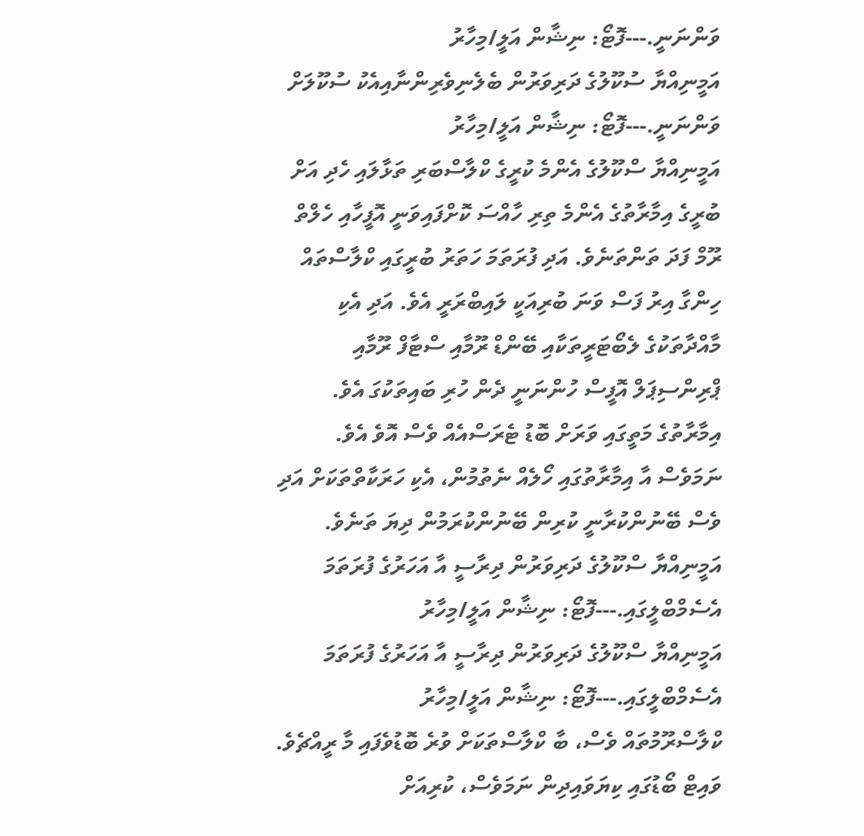ވަންނަނީ.---ފޮޓޯ: ނިޝާން އަލީ/މިހާރު
އަމީނިއްޔާ ސުކޫލުގެ ދަރިވަރުން ބެލެނިވެރިންނާއިއެކު ސުކޫލަށް ވަންނަނީ.---ފޮޓޯ: ނިޝާން އަލީ/މިހާރު
އަމީނިއްޔާ ސްކޫލުގެ އެންމެ ކުރީގެ ކްލާސްބަރި ތަޅާލައި ހެދި އަށް ބުރީގެ އިމާރާތުގެ އެންމެ ތިރި ހާއްސަ ކޮށްފައިވަނީ އޮފީހާއި ހެލްތް ރޫމް ފަދަ ތަންތަނެވެ. އަދި ފުރަތަމަ ހަތަރު ބުރީގައި ކްލާސްތައް ހިންގާ އިރު ފަސް ވަނަ ބުރިއަކީ ލައިބްރަރީ އެވެ. އަދި އެކި މާއްދާތަކުގެ ލެބޯޓަރީތަކާއި ބޭންޑް ރޫމާއި ސްޓާފް ރޫމާއި ޕްރިންސިޕަލް އޮފީސް ހުންނަނީ ދެން ހުރި ބައިތަކުގަ އެވެ. އިމާރާތުގެ މަތީގައި ވަރަށް ބޮޑު ޓެރަސްއެއް ވެސް އޮވެ އެވެ.
ނަމަވެސް އާ އިމާރާތުގައި ހޯލެއް ނެތުމުން، އެކި ހަރަކާތްތަކަށް އަދި ވެސް ބޭނުންކުރާނީ ކުރިން ބޭނުންކުރަމުން ދިޔަ ތަނެވެ.
އަމީނިއްޔާ ސްކޫލުގެ ދަރިވަރުން ދިރާސީ އާ އަހަރުގެ ފުރަތަމަ އެސެމްބްލީގައި.---ފޮޓޯ: ނިޝާން އަލީ/މިހާރު
އަމީނިއްޔާ ސްކޫލުގެ ދަރިވަރުން ދިރާސީ އާ އަހަރުގެ ފުރަތަމަ އެސެމްބްލީގައި.---ފޮޓޯ: ނިޝާން އަލީ/މިހާރު
ކްލާސްރޫމުތައް ވެސް، ބާ ކްލާސްތަކަށް ވުރެ ބޮޑުވެފައި މާ ރީއްޗެވެ. ވައިޓް ބޯޑުގައި ކިޔަވައިދިން ނަމަވެސް، ކުރިއަށް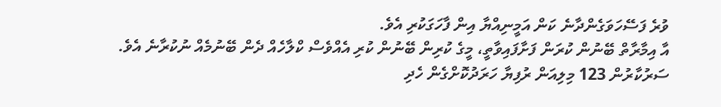ވުރެ ފަސޭހަވަގެންދާނެ ކަން އަމީނިއްޔާ އިން ފާހަގަކުރި އެވެ.
އާ އިމާރާތް ބޭނުން ކުރަން ފަށާފައިވާތީ، މީގެ ކުރިން ބޭނުން ކުރި އެއްވެސް ކްލާހެއް ދެން ބޭނުމެއް ނުކުރާނެ އެވެ.
ސަރުކާރުން 123 މިލިއަން ރުފިޔާ ހަރަދުކޮށްގެން ހެދި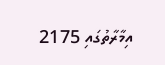އިމާރާތުގައި 2175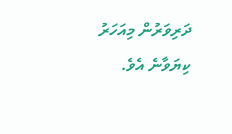ދަރިވަރުން މިއަހަރު ކިޔަވާނެ އެވެ.